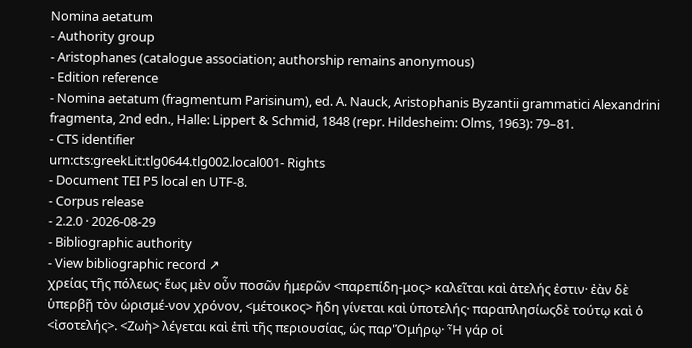Nomina aetatum
- Authority group
- Aristophanes (catalogue association; authorship remains anonymous)
- Edition reference
- Nomina aetatum (fragmentum Parisinum), ed. A. Nauck, Aristophanis Byzantii grammatici Alexandrini fragmenta, 2nd edn., Halle: Lippert & Schmid, 1848 (repr. Hildesheim: Olms, 1963): 79–81.
- CTS identifier
urn:cts:greekLit:tlg0644.tlg002.local001- Rights
- Document TEI P5 local en UTF-8.
- Corpus release
- 2.2.0 · 2026-08-29
- Bibliographic authority
- View bibliographic record ↗
χρείας τῆς πόλεως· ἕως μὲν οὖν ποσῶν ἡμερῶν <παρεπίδη-μος> καλεῖται καὶ ἀτελής ἐστιν· ἐὰν δὲ ὑπερβῇ τὸν ὡρισμέ-νον χρόνον, <μέτοικος> ἤδη γίνεται καὶ ὑποτελής· παραπλησίωςδὲ τούτῳ καὶ ὁ <ἰσοτελής>. <Ζωὴ> λέγεται καὶ ἐπὶ τῆς περιουσίας, ὡς παρ'Ὁμήρῳ· Ἦ γάρ οἱ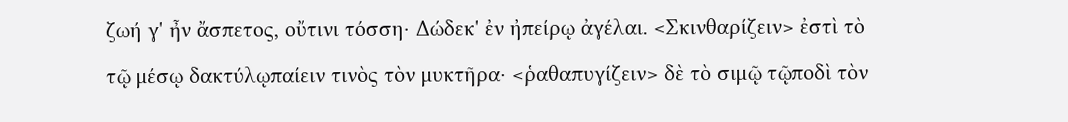ζωή γ' ἦν ἄσπετος, οὔτινι τόσση· Δώδεκ' ἐν ἠπείρῳ ἀγέλαι. <Σκινθαρίζειν> ἐστὶ τὸ τῷ μέσῳ δακτύλῳπαίειν τινὸς τὸν μυκτῆρα· <ῥαθαπυγίζειν> δὲ τὸ σιμῷ τῷποδὶ τὸν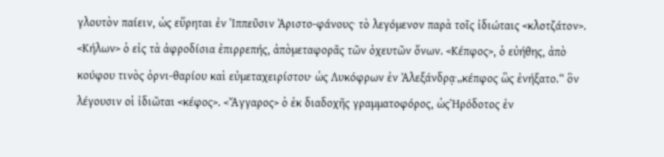γλουτὸν παίειν, ὡς εὕρηται ἐν Ἱππεῦσιν Ἀριστο-φάνους· τὸ λεγόμενον παρὰ τοῖς ἰδιώταις <κλοτζάτον>. <Κήλων> ὁ εἰς τὰ ἀφροδίσια ἐπιρρεπής, ἀπὸμεταφορᾶς τῶν ὀχευτῶν ὄνων. <Κέπφος>, ὁ εὐήθης, ἀπὸ κούφου τινὸς ὀρνι-θαρίου καὶ εὐμεταχειρίστου· ὡς Λυκόφρων ἐν Ἀλεξάνδρᾳ·„κέπφος ὣς ἐνήξατο.“ ὃν λέγουσιν οἱ ἰδιῶται <κέφος>. <Ἄγγαρος> ὁ ἐκ διαδοχῆς γραμματοφόρος, ὡςἩρόδοτος ἐν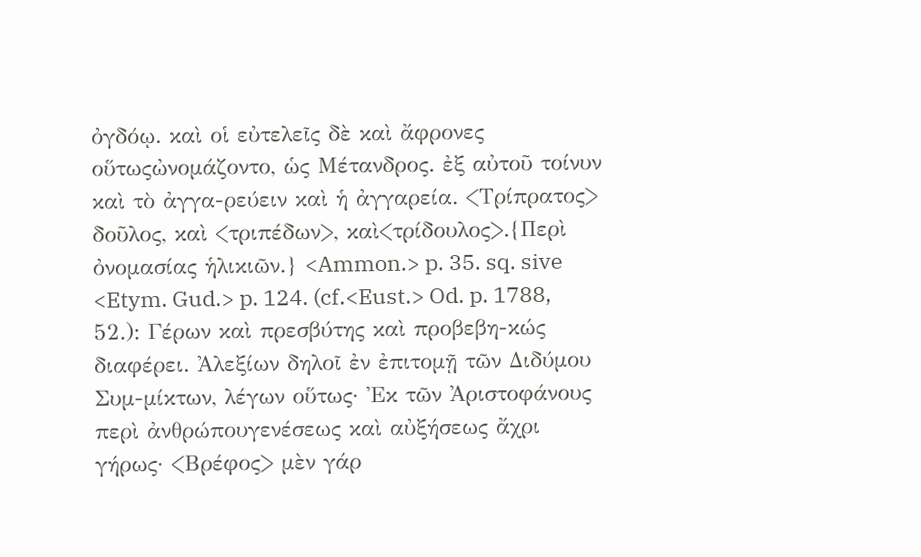ὀγδόῳ. καὶ οἱ εὐτελεῖς δὲ καὶ ἄφρονες οὕτωςὠνομάζοντο, ὡς Μέτανδρος. ἐξ αὐτοῦ τοίνυν καὶ τὸ ἀγγα-ρεύειν καὶ ἡ ἀγγαρεία. <Τρίπρατος> δοῦλος, καὶ <τριπέδων>, καὶ<τρίδουλος>.{Περὶ ὀνομασίας ἡλικιῶν.} <Ammon.> p. 35. sq. sive <Etym. Gud.> p. 124. (cf.<Eust.> Od. p. 1788, 52.): Γέρων καὶ πρεσβύτης καὶ προβεβη-κώς διαφέρει. Ἀλεξίων δηλοῖ ἐν ἐπιτομῇ τῶν Διδύμου Συμ-μίκτων, λέγων οὕτως· Ἐκ τῶν Ἀριστοφάνους περὶ ἀνθρώπουγενέσεως καὶ αὐξήσεως ἄχρι γήρως· <Βρέφος> μὲν γάρ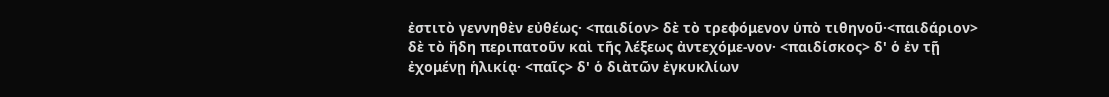ἐστιτὸ γεννηθὲν εὐθέως· <παιδίον> δὲ τὸ τρεφόμενον ὑπὸ τιθηνοῦ·<παιδάριον> δὲ τὸ ἤδη περιπατοῦν καὶ τῆς λέξεως ἀντεχόμε-νον· <παιδίσκος> δ' ὁ ἐν τῇ ἐχομένῃ ἡλικίᾳ· <παῖς> δ' ὁ διὰτῶν ἐγκυκλίων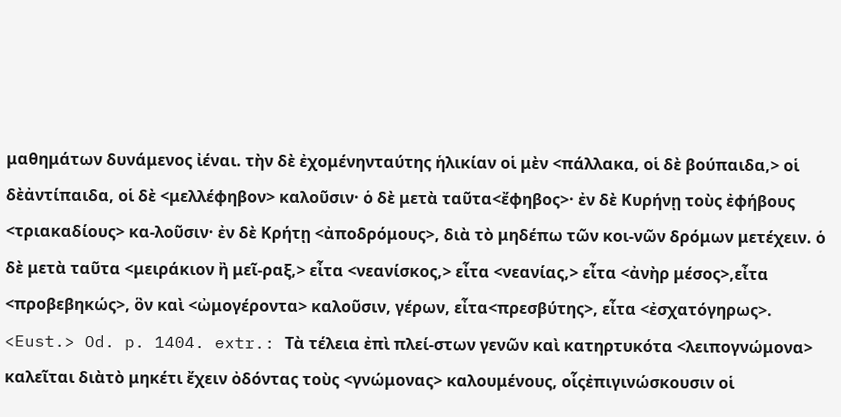μαθημάτων δυνάμενος ἰέναι. τὴν δὲ ἐχομένηνταύτης ἡλικίαν οἱ μὲν <πάλλακα, οἱ δὲ βούπαιδα,> οἱ δὲἀντίπαιδα, οἱ δὲ <μελλέφηβον> καλοῦσιν· ὁ δὲ μετὰ ταῦτα<ἔφηβος>· ἐν δὲ Κυρήνῃ τοὺς ἐφήβους <τριακαδίους> κα-λοῦσιν· ἐν δὲ Κρήτῃ <ἀποδρόμους>, διὰ τὸ μηδέπω τῶν κοι-νῶν δρόμων μετέχειν. ὁ δὲ μετὰ ταῦτα <μειράκιον ἢ μεῖ-ραξ,> εἶτα <νεανίσκος,> εἶτα <νεανίας,> εἶτα <ἀνὴρ μέσος>,εἶτα <προβεβηκώς>, ὃν καὶ <ὠμογέροντα> καλοῦσιν, γέρων, εἶτα<πρεσβύτης>, εἶτα <ἐσχατόγηρως>. <Eust.> Od. p. 1404. extr.: Τὰ τέλεια ἐπὶ πλεί-στων γενῶν καὶ κατηρτυκότα <λειπογνώμονα> καλεῖται διὰτὸ μηκέτι ἔχειν ὀδόντας τοὺς <γνώμονας> καλουμένους, οἷςἐπιγινώσκουσιν οἱ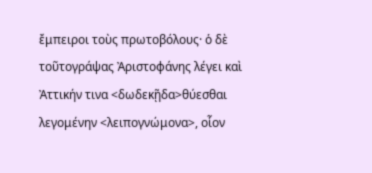ἔμπειροι τοὺς πρωτοβόλους· ὁ δὲ τοῦτογράψας Ἀριστοφάνης λέγει καὶ Ἀττικήν τινα <δωδεκῇδα>θύεσθαι λεγομένην <λειπογνώμονα>, οἷον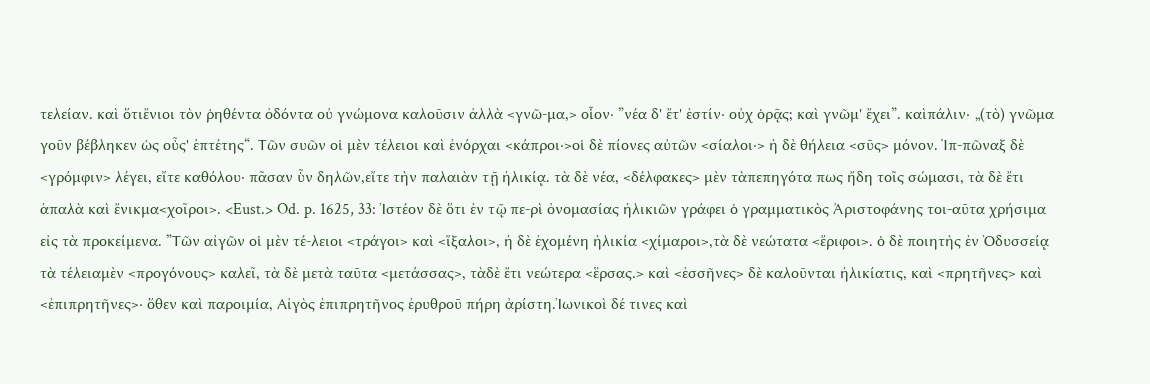τελείαν. καὶ ὅτιἔνιοι τὸν ῥηθέντα ὀδόντα οὐ γνώμονα καλοῦσιν ἀλλὰ <γνῶ-μα,> οἷον· ”νέα δ' ἔτ' ἐστίν· οὐχ ὁρᾷς; καὶ γνῶμ' ἔχει”. καὶπάλιν· „(τὸ) γνῶμα γοῦν βέβληκεν ὡς οὖς' ἑπτέτης“. Τῶν συῶν οἱ μὲν τέλειοι καὶ ἐνόρχαι <κάπροι·>οἱ δὲ πίονες αὐτῶν <σίαλοι·> ἡ δὲ θήλεια <σῦς> μόνον. Ἱπ-πῶναξ δὲ <γρόμφιν> λέγει, εἴτε καθόλου· πᾶσαν ὗν δηλῶν,εἴτε τὴν παλαιὰν τῇ ἡλικίᾳ. τὰ δὲ νέα, <δέλφακες> μὲν τὰπεπηγότα πως ἤδη τοῖς σώμασι, τὰ δὲ ἔτι ἁπαλὰ καὶ ἔνικμα<χοῖροι>. <Eust.> Od. p. 1625, 33: Ἰστέον δὲ ὅτι ἐν τῷ πε-ρὶ ὀνομασίας ἡλικιῶν γράφει ὁ γραμματικὸς Ἀριστοφάνης τοι-αῦτα χρήσιμα εἰς τὰ προκείμενα. ”Τῶν αἰγῶν οἱ μὲν τέ-λειοι <τράγοι> καὶ <ἴξαλοι>, ἡ δὲ ἐχομένη ἡλικία <χίμαροι>,τὰ δὲ νεώτατα <ἔριφοι>. ὁ δὲ ποιητὴς ἐν Ὀδυσσείᾳ τὰ τέλειαμὲν <προγόνους> καλεῖ, τὰ δὲ μετὰ ταῦτα <μετάσσας>, τὰδὲ ἔτι νεώτερα <ἕρσας.> καὶ <ἐσσῆνες> δὲ καλοῦνται ἡλικίατις, καὶ <πρητῆνες> καὶ <ἐπιπρητῆνες>· ὅθεν καὶ παροιμία, Αἰγὸς ἐπιπρητῆνος ἐρυθροῦ πήρη ἀρίστη.Ἰωνικοὶ δέ τινες καὶ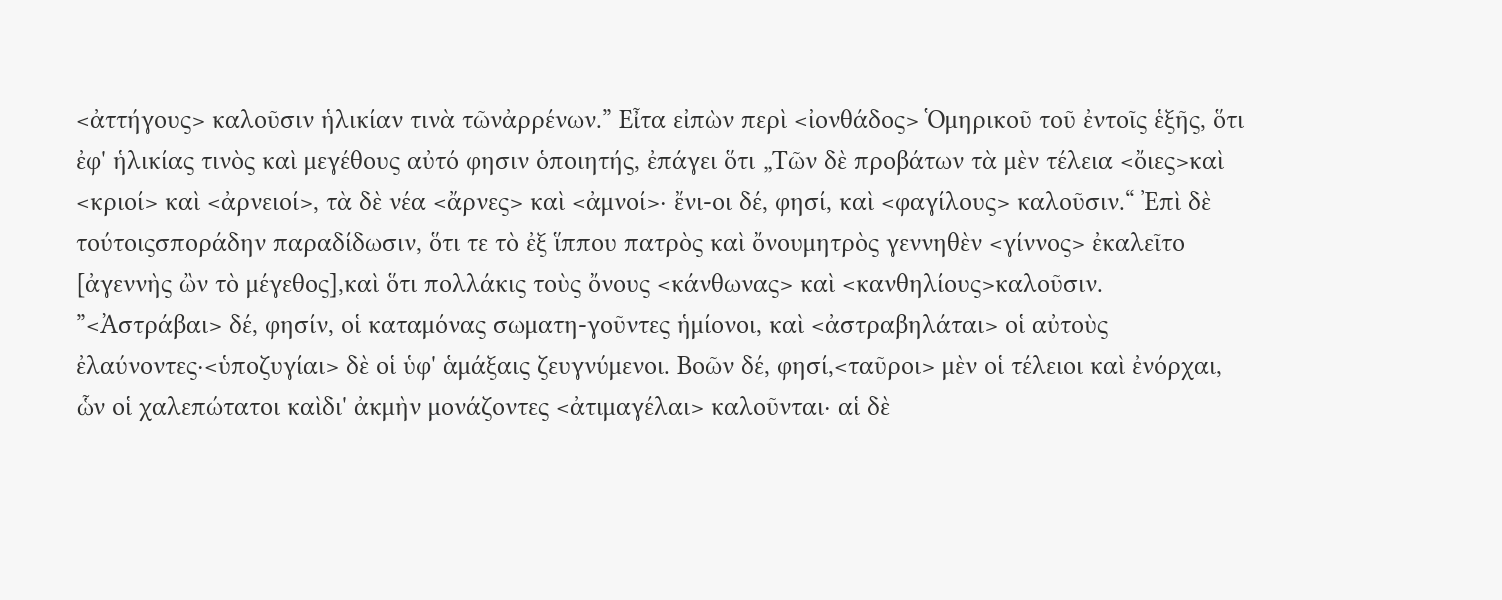<ἀττήγους> καλοῦσιν ἡλικίαν τινὰ τῶνἀρρένων.” Εἶτα εἰπὼν περὶ <ἰονθάδος> Ὁμηρικοῦ τοῦ ἐντοῖς ἑξῆς, ὅτι ἐφ' ἡλικίας τινὸς καὶ μεγέθους αὐτό φησιν ὁποιητής, ἐπάγει ὅτι „Τῶν δὲ προβάτων τὰ μὲν τέλεια <ὄιες>καὶ <κριοί> καὶ <ἀρνειοί>, τὰ δὲ νέα <ἄρνες> καὶ <ἀμνοί>· ἔνι-οι δέ, φησί, καὶ <φαγίλους> καλοῦσιν.“ Ἐπὶ δὲ τούτοιςσποράδην παραδίδωσιν, ὅτι τε τὸ ἐξ ἵππου πατρὸς καὶ ὄνουμητρὸς γεννηθὲν <γίννος> ἐκαλεῖτο [ἀγεννὴς ὢν τὸ μέγεθος],καὶ ὅτι πολλάκις τοὺς ὄνους <κάνθωνας> καὶ <κανθηλίους>καλοῦσιν. ”<Ἀστράβαι> δέ, φησίν, οἱ καταμόνας σωματη-γοῦντες ἡμίονοι, καὶ <ἀστραβηλάται> οἱ αὐτοὺς ἐλαύνοντες·<ὑποζυγίαι> δὲ οἱ ὑφ' ἁμάξαις ζευγνύμενοι. Βοῶν δέ, φησί,<ταῦροι> μὲν οἱ τέλειοι καὶ ἐνόρχαι, ὧν οἱ χαλεπώτατοι καὶδι' ἀκμὴν μονάζοντες <ἀτιμαγέλαι> καλοῦνται· αἱ δὲ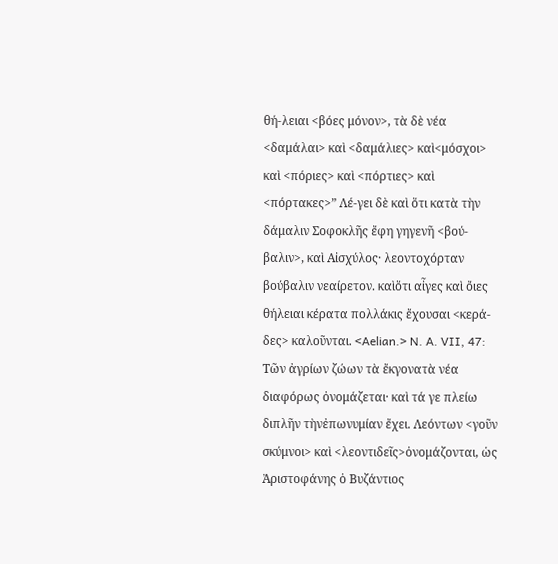θή-λειαι <βόες μόνον>, τὰ δὲ νέα <δαμάλαι> καὶ <δαμάλιες> καὶ<μόσχοι> καὶ <πόριες> καὶ <πόρτιες> καὶ <πόρτακες>” Λέ-γει δὲ καὶ ὅτι κατὰ τὴν δάμαλιν Σοφοκλῆς ἔφη γηγενῆ <βού-βαλιν>, καὶ Αἰσχύλος· λεοντοχόρταν βούβαλιν νεαίρετον. καὶὅτι αἶγες καὶ ὄιες θήλειαι κέρατα πολλάκις ἔχουσαι <κερά-δες> καλοῦνται. <Aelian.> N. A. VII, 47: Τῶν ἀγρίων ζώων τὰ ἔκγονατὰ νέα διαφόρως ὀνομάζεται· καὶ τά γε πλείω διπλῆν τὴνἐπωνυμίαν ἔχει. Λεόντων <γοῦν σκύμνοι> καὶ <λεοντιδεῖς>ὀνομάζονται, ὡς Ἀριστοφάνης ὁ Βυζάντιος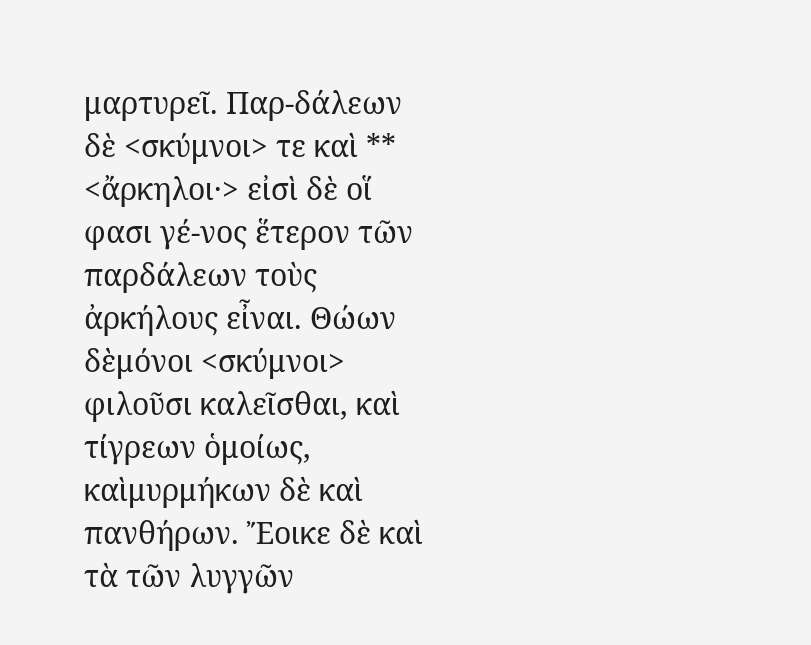μαρτυρεῖ. Παρ-δάλεων δὲ <σκύμνοι> τε καὶ ** <ἄρκηλοι·> εἰσὶ δὲ οἵ φασι γέ-νος ἕτερον τῶν παρδάλεων τοὺς ἀρκήλους εἶναι. Θώων δὲμόνοι <σκύμνοι> φιλοῦσι καλεῖσθαι, καὶ τίγρεων ὁμοίως, καὶμυρμήκων δὲ καὶ πανθήρων. Ἔοικε δὲ καὶ τὰ τῶν λυγγῶν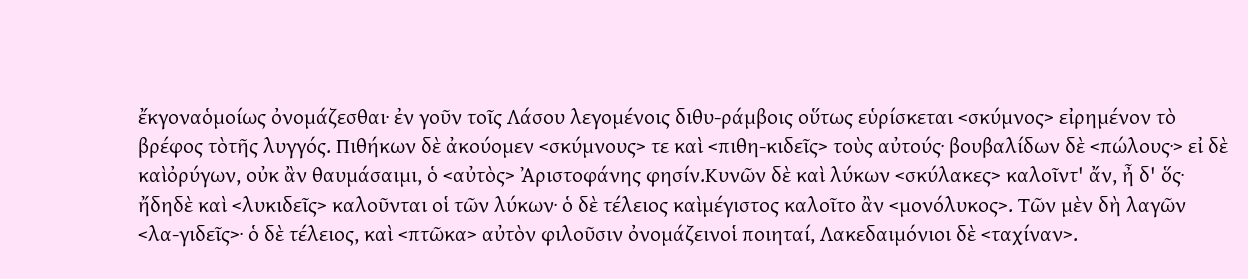ἔκγοναὁμοίως ὀνομάζεσθαι· ἐν γοῦν τοῖς Λάσου λεγομένοις διθυ-ράμβοις οὕτως εὑρίσκεται <σκύμνος> εἰρημένον τὸ βρέφος τὸτῆς λυγγός. Πιθήκων δὲ ἀκούομεν <σκύμνους> τε καὶ <πιθη-κιδεῖς> τοὺς αὐτούς· βουβαλίδων δὲ <πώλους·> εἰ δὲ καὶὀρύγων, οὐκ ἂν θαυμάσαιμι, ὁ <αὐτὸς> Ἀριστοφάνης φησίν.Κυνῶν δὲ καὶ λύκων <σκύλακες> καλοῖντ' ἄν, ἦ δ' ὅς· ἤδηδὲ καὶ <λυκιδεῖς> καλοῦνται οἱ τῶν λύκων· ὁ δὲ τέλειος καὶμέγιστος καλοῖτο ἂν <μονόλυκος>. Τῶν μὲν δὴ λαγῶν <λα-γιδεῖς>· ὁ δὲ τέλειος, καὶ <πτῶκα> αὐτὸν φιλοῦσιν ὀνομάζεινοἱ ποιηταί, Λακεδαιμόνιοι δὲ <ταχίναν>.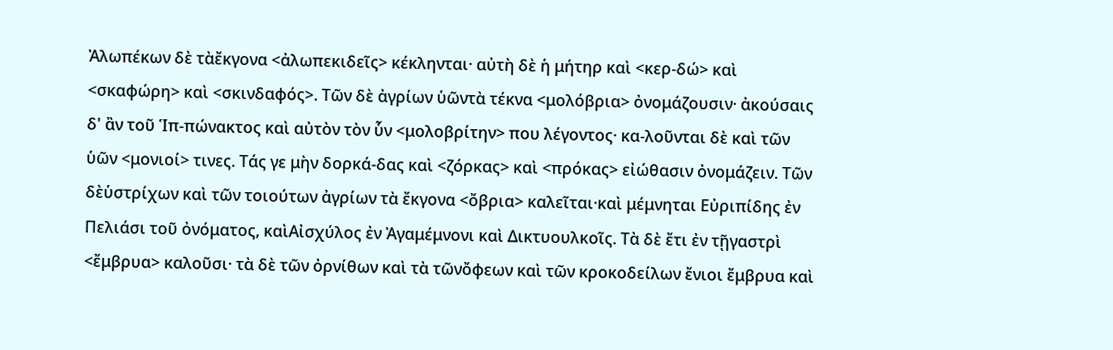Ἀλωπέκων δὲ τὰἔκγονα <ἀλωπεκιδεῖς> κέκληνται· αὐτὴ δὲ ἡ μήτηρ καὶ <κερ-δώ> καὶ <σκαφώρη> καὶ <σκινδαφός>. Τῶν δὲ ἀγρίων ὑῶντὰ τέκνα <μολόβρια> ὀνομάζουσιν· ἀκούσαις δ' ἂν τοῦ Ἱπ-πώνακτος καὶ αὐτὸν τὸν ὗν <μολοβρίτην> που λέγοντος· κα-λοῦνται δὲ καὶ τῶν ὑῶν <μονιοί> τινες. Τάς γε μὴν δορκά-δας καὶ <ζόρκας> καὶ <πρόκας> εἰώθασιν ὀνομάζειν. Τῶν δὲὑστρίχων καὶ τῶν τοιούτων ἀγρίων τὰ ἔκγονα <ὄβρια> καλεῖται·καὶ μέμνηται Εὐριπίδης ἐν Πελιάσι τοῦ ὀνόματος, καὶΑἰσχύλος ἐν Ἀγαμέμνονι καὶ Δικτυουλκοῖς. Τὰ δὲ ἔτι ἐν τῇγαστρὶ <ἔμβρυα> καλοῦσι· τὰ δὲ τῶν ὀρνίθων καὶ τὰ τῶνὄφεων καὶ τῶν κροκοδείλων ἔνιοι ἔμβρυα καὶ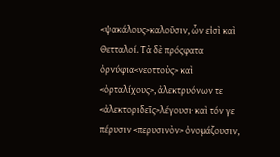<ψακάλους>καλοῦσιν, ὧν εἰσὶ καὶ Θετταλοί. Τὰ δὲ πρόςφατα ὀρνύφια<νεοττοὺς> καὶ <ὀρταλίχους>, ἀλεκτρυόνων τε <ἀλεκτοριδεῖς>λέγουσι· καὶ τόν γε πέρυσιν <περυσινὸν> ὀνομάζουσιν,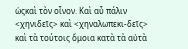ὡςκαὶ τὸν οἶνον. Καὶ αὖ πάλιν <χηνιδεῖς> καὶ <χηναλωπεκι-δεῖς> καὶ τὰ τούτοις ὅμοια κατὰ τὰ αὐτὰ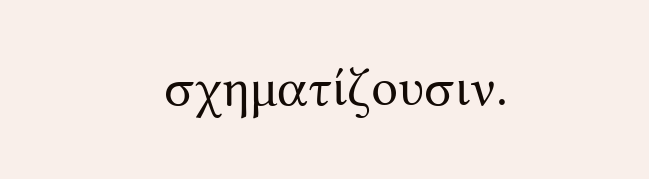σχηματίζουσιν.